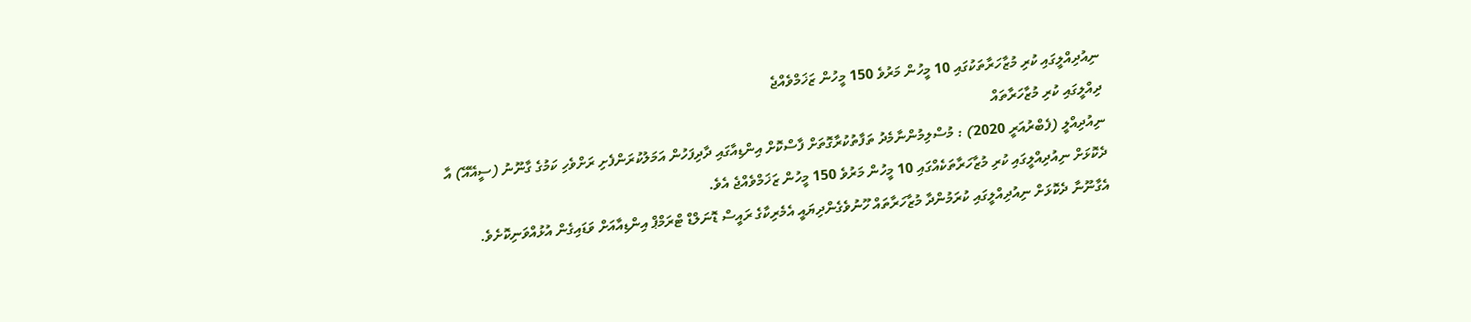ނިއުދިއްލީގައި ކުރި މުޒާހަރާތަކުގައި 10 މީހުން މަރުވެ 150 މީހުން ޒަޚަމްވެއްޖެ
ދިއްލީގައި ކުރި މުޒާހަރާތައް
ނިއުދިއްލީ (ފެބްރުއަރީ 2020) : މުސްލިމުންނާމެދު ތަފާތުކުރާގޮތަށް ފާސްކޮށް އިންޑިއާގައި ދާދިފަހުން އަމަލުކުރަންފެށި ރަށްވެހި ކަމުގެ ގާނޫނު (ސީއޭއޭ) އާ ދެކޮޅަށް ނިއުދިއްލީގައި ކުރި މުޒާހަރާތަކެއްގައި 10 މީހުން މަރުވެ 150 މީހުން ޒަޚަމްވެއްޖެ އެވެ.
އެގާނޫނާ ދެކޮޅަށް ނިއުދިއްލީގައި ކުރަމުންދާ މުޒާހަރާތައް ހޫނުވެގެންދިޔައީ އެމެރިކާގެ ރައީސް ޑޮނަލްޑް ޓްރަމްޕް އިންޑިއާއަށް ވަޑައިގެން އުޅުއްވަނިކޮށެވެ.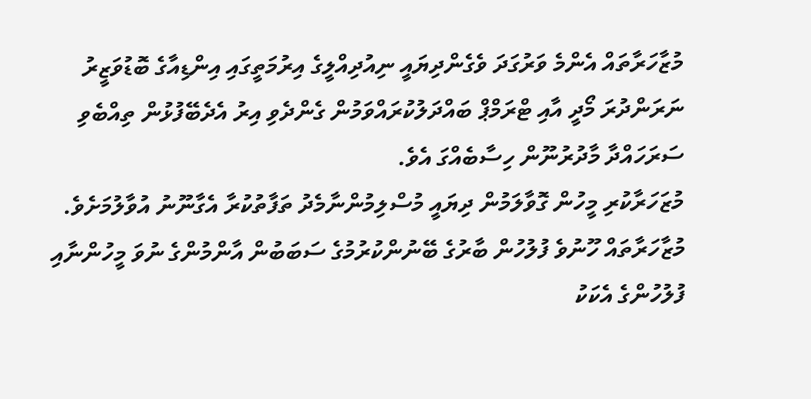މުޒާހަރާތައް އެންމެ ވަރުގަދަ ވެގެންދިޔައީ ނިއުދިއްލީގެ އިރުމަތީގައި އިންޑިއާގެ ބޮޑުވަޒީރު ނަރަންދުރަ މޯދީ އާއި ޓްރަމްޕް ބައްދަލުކުރައްވަމުން ގެންދެވި އިރު އެދެބޭފުޅުން ތިއްބެވި ސަރަހައްދާ މާދުރުނޫން ހިސާބެއްގަ އެވެ.
މުޒަހަރާކުރި މީހުން ގޮވާލަމުން ދިޔައީ މުސްލިމުންނާމެދު ތަފާތުކުރާ އެގާނޫނު އުވާލުމަށެވެ. މުޒާހަރާތައް ހޫނުވެ ފުލުހުން ބާރުގެ ބޭނުންކުރުމުގެ ސަބަބުން އާންމުންގެ ނުވަ މީހުންނާއި ފުލުހުންގެ އެކަކު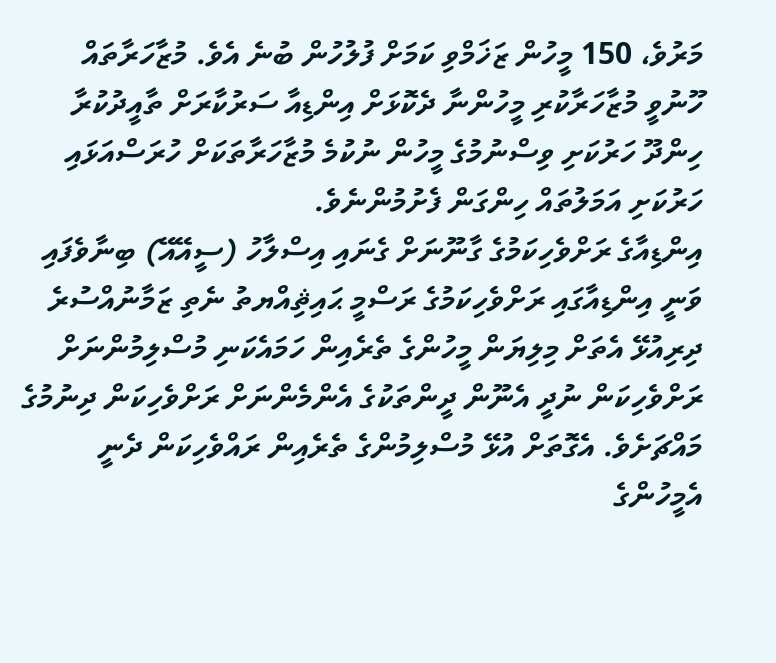މަރުވެ، 150 މީހުން ޒަޚަމްވި ކަމަށް ފުލުހުން ބުނެ އެވެ. މުޒާހަރާތައް ހޫނުވީ މުޒާހަރާކުރި މީހުންނާ ދެކޮޅަށް އިންޑިއާ ސަރުކާރަށް ތާއީދުކުރާ ހިންދޫ ހަރުކަށި ވިސްނުމުގެ މީހުން ނުކުމެ މުޒާހަރާތަކަށް ހުރަސްއަޅައި ހަރުކަށި އަމަލުތައް ހިންގަން ފެށުމުންނެވެ.
އިންޑިއާގެ ރަށްވެހިކަމުގެ ގާނޫނަށް ގެނައި އިސްލާހު (ސީއޭއޭ) ބިނާވެފައި ވަނީ އިންޑިއާގައި ރަށްވެހިކަމުގެ ރަސްމީ ޙައިޘިއްޔތު ނެތި ޒަމާނުއްސުރެ ދިރިއުޅޭ އެތަށް މިލިޔަން މީހުންގެ ތެރެއިން ހަމައެކަނި މުސްލިމުންނަށް ރަށްވެހިކަން ނުދީ އެނޫން ދީންތަކުގެ އެންމެންނަށް ރަށްވެހިކަން ދިނުމުގެ މައްޗަށެވެ. އެގޮތަށް އުޅޭ މުސްލިމުންގެ ތެރެއިން ރައްވެހިކަން ދެނީ އެމީހުންގެ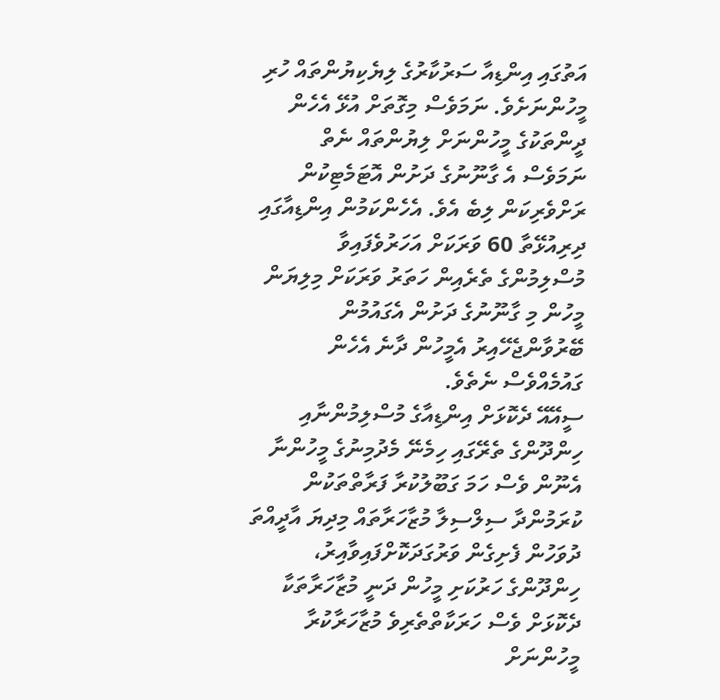އަތުގައި އިންޑިއާ ސަރުކާރުގެ ލިޔެކިޔުންތައް ހުރި މީހުންނަށެވެ. ނަމަވެސް މިގޮތަށް އުޅޭ އެހެން ދީންތަކުގެ މީހުންނަށް ލިޔުންތައް ނެތް ނަމަވެސް އެ ގާނޫނުގެ ދަށުން އޮޓަމެޓިކުން ރަށްވެރިކަން ލިބެ އެވެ. އެހެންކަމުން އިންޑިއާގައި ދިރިއުޅޭތާ 60 ވަރަކަށް އަހަރުވެފައިވާ މުސްލިމުންގެ ތެރެއިން ހަތަރު ވަރަކަށް މިލިޔަން މީހުން މި ގާނޫނުގެ ދަށުން އެގައުމުން ބޭރުވާންޖެހޭއިރު އެމީހުން ދާނެ އެހެން ގައުމެއްވެސް ނެތެވެ.
ސީއޭއޭ ދެކޮޅަށް އިންޑިއާގެ މުސްލިމުންނާއި ހިންދޫންގެ ތެރޭގައި ހިމެނޭ މެދުމިނުގެ މީހުންނާ އެނޫން ވެސް ހަމަ ގަބޫލުކުރާ ފަރާތްތަކުން ކުރަމުންދާ ސިލްސިލާ މުޒާހަރާތައް މިދިޔަ އާދީއްތަ ދުވަހުން ފެށިގެން ވަރުގަދަކޮށްފައިވާއިރު، ހިންދޫންގެ ހަރުކަށި މީހުން ދަނީ މުޒާހަރާތަކާ ދެކޮޅަށް ވެސް ހަރަކާތްތެރިވެ މުޒާހަރާކުރާ މީހުންނަށް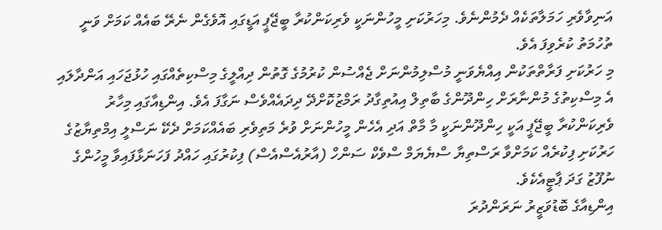އަނިވާވެރި ހަމަލާތަކެއް ދެމުންނެވެ. މިހަރުކަށި މީހުންނަކީ ވެރިކަންކުރާ ބީޖޭޕީ އަޑީގައި އޮވެގެން ނެރޭ ބައެއް ކަމަށް ވަނީ ތުހުމަތު ކުރެވިފަ އެވެ.
މި ހަރުކަށި ފަރާތްތަކުން އިއްޔެވަނީ މުސްލިމުންނަށް ޖެއްސުން ކުރުމުގެ ގޮތުން ދިއްލީގެ މިސްކިތެއްގައި ހުޅުޖަހައި އަންދާލައި އެ މިސްކިތުގެ މުންނާރަށް ހިންދޫންގެ ބާތިލް އިއުތިގާދު ރަމްޒުކޮށްދޭ ދިދައެއްވެސް ނަގާފަ އެވެ. އިންޑިއާގައި މިހާރު ވެރިކަންކުރާ ބީޖޭޕީ އަކީ ހިންދޫންނަކީ މާ މާތް އަދި އެހެން މީހުންނަށް ވުރެ މަތިވެރި ބައެއްކަމަށް ދެކޭ ނަސްލީ އިމްތިޔާޒުގެ ހަރުކަށި ފިކުރެއް ކަމަށްވާ ރަސްތިޔާ ސްޔެޔަމް ސްވެކް ސަންހް (އާރުއެސްއެސް) ފިކުރުގައި ހައްދު ފަހަނަޅާފައިވާ މީހުންގެ ނުފޫޒު ގަދަ ޕާޓީއެކެވެ.
އިންޑިއާގެ ބޮޑުވަޒީރު ނަރަންދުރަ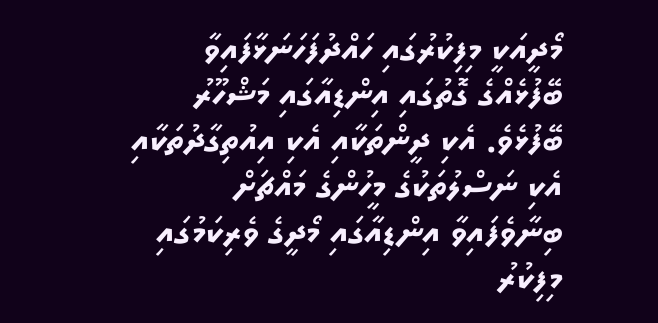މޯދީއަކީ މިފިކުރުގައި ހައްދުފަހަނަޅާފައިވާ ބޭފުޅެއްގެ ގޮތުގައި އިންޑިއާގައި މަޝްހޫރު ބޭފުޅެވެ. އެކި ދީންތަކާއި އެކި އިއުތިގާދުތަކާއި އެކި ނަސްލުތަކުގެ މީހުންގެ މައްޗަށް ބިނާވެފައިވާ އިންޑިއާގައި މޯދީގެ ވެރިކަމުގައި މިފިކުރު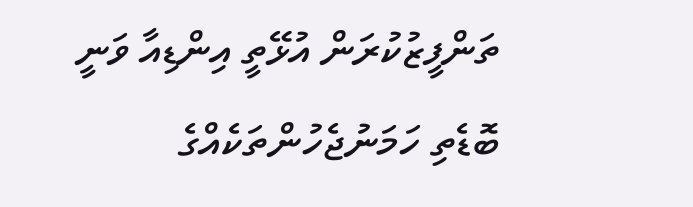ތަންފީޒުކުރަން އުޅޭތީ އިންޑިއާ ވަނީ ބޮޑެތި ހަމަނުޖެހުންތަކެއްގެ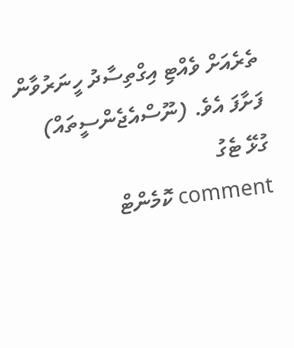ތެރެއަށް ވެއްޓި އިގްތިސާދު ހީނަރުވާން ފަށާފަ އެވެ. (ނޫސްއެޖެންސީތައް)
ގުޅޭ ޓެގު
comment ކޮމެންޓް